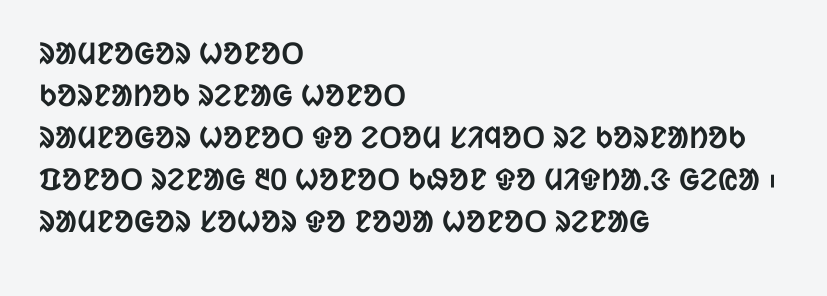ᱨᱟᱢᱱᱚᱜᱚᱨ ᱦᱚᱱᱚᱛ
ᱠᱚᱨᱱᱟᱴᱚᱠ ᱨᱮᱱᱟᱜ ᱦᱚᱱᱚᱛ
ᱨᱟᱢᱱᱚᱜᱚᱨ ᱦᱚᱱᱚᱛ ᱫᱚ ᱮᱛᱚᱢ ᱥᱤᱧᱚᱛ ᱨᱮ ᱠᱚᱨᱱᱟᱴᱚᱠ ᱯᱚᱱᱚᱛ ᱨᱮᱱᱟᱜ ᱓᱐ ᱦᱚᱱᱚᱛ ᱠᱷᱚᱱ ᱫᱚ ᱢᱤᱫᱴᱟᱹᱝ ᱜᱮᱭᱟ ᱾ ᱨᱟᱢᱱᱚᱜᱚᱨ ᱥᱚᱦᱚᱨ ᱫᱚ ᱱᱚᱣᱟ ᱦᱚᱱᱚᱛ ᱨᱮᱱᱟᱜ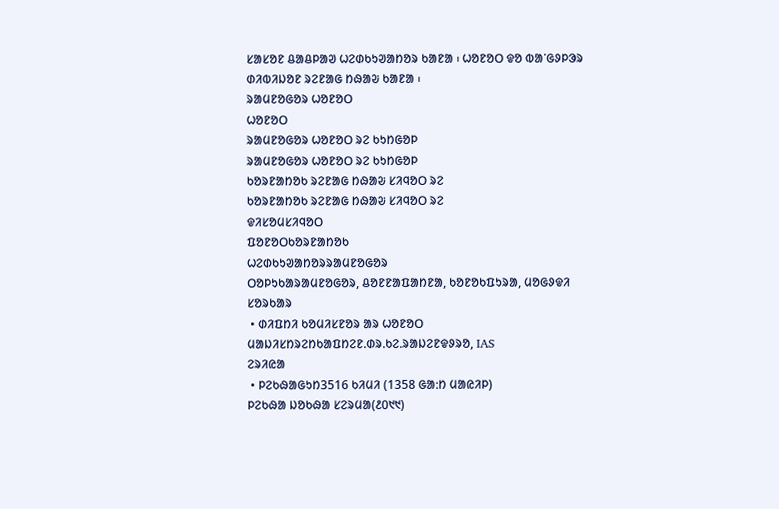ᱥᱟᱥᱚᱱ ᱪᱟᱪᱞᱟᱣ ᱦᱮᱰᱠᱩᱣᱟᱴᱚᱨ ᱠᱟᱱᱟ ᱾ ᱦᱚᱱᱚᱛ ᱫᱚ ᱵᱟᱸᱜᱽᱞᱳᱨ ᱰᱤᱵᱤᱡᱚᱱ ᱨᱮᱱᱟᱜ ᱴᱷᱟᱶ ᱠᱟᱱᱟ ᱾
ᱨᱟᱢᱱᱚᱜᱚᱨ ᱦᱚᱱᱚᱛ
ᱦᱚᱱᱚᱛ
ᱨᱟᱢᱱᱚᱜᱚᱨ ᱦᱚᱱᱚᱛ ᱨᱮ ᱠᱩᱴᱜᱚᱞ
ᱨᱟᱢᱱᱚᱜᱚᱨ ᱦᱚᱱᱚᱛ ᱨᱮ ᱠᱩᱴᱜᱚᱞ
ᱠᱚᱨᱱᱟᱴᱚᱠ ᱨᱮᱱᱟᱜ ᱴᱷᱟᱶ ᱥᱤᱧᱚᱛ ᱨᱮ
ᱠᱚᱨᱱᱟᱴᱚᱠ ᱨᱮᱱᱟᱜ ᱴᱷᱟᱶ ᱥᱤᱧᱚᱛ ᱨᱮ
ᱫᱤᱥᱚᱢᱥᱤᱧᱚᱛ
ᱯᱚᱱᱚᱛᱠᱚᱨᱱᱟᱴᱚᱠ
ᱦᱮᱰᱠᱩᱣᱟᱴᱚᱨᱨᱟᱢᱱᱚᱜᱚᱨ
ᱛᱚᱞᱩᱠᱟᱨᱟᱢᱱᱚᱜᱚᱨ, ᱪᱚᱱᱱᱟᱯᱟᱴᱱᱟ, ᱠᱚᱱᱚᱠᱯᱩᱨᱟ, ᱢᱚᱜᱽᱫᱤ
ᱥᱚᱨᱠᱟᱨ
 • ᱰᱤᱯᱴᱤ ᱠᱚᱢᱤᱥᱱᱚᱨ ᱟᱨ ᱦᱚᱱᱚᱛ ᱢᱟᱡᱤᱥᱴᱨᱮᱴᱠᱟᱯᱴᱮᱱ.ᱰᱨ.ᱠᱮ.ᱨᱟᱡᱮᱱᱫᱽᱨᱚ, IAS
ᱮᱨᱤᱭᱟ
 • ᱞᱮᱠᱷᱟᱜᱩᱴ3516 ᱠᱤᱢᱤ (1358 ᱜᱟᱺᱴ ᱢᱟᱭᱤᱞ)
ᱞᱮᱠᱷᱟ ᱡᱚᱠᱷᱟ ᱥᱮᱨᱢᱟ(᱒᱐᱑᱑)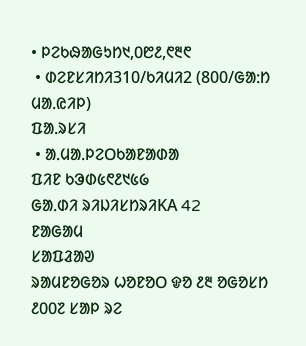• ᱞᱮᱠᱷᱟᱜᱩᱴ᱑,᱐᱘᱒,᱖᱓᱖
 • ᱰᱮᱱᱥᱤᱴᱤ310/ᱠᱤᱢᱤ2 (800/ᱜᱟᱺᱴ ᱢᱟᱹᱭᱤᱞ)
ᱯᱟᱹᱨᱥᱤ
 • ᱟᱹᱢᱟᱹᱞᱮᱛᱠᱟᱱᱟᱰᱟ
ᱯᱤᱱ ᱠᱳᱰ᱕᱖᱒᱑᱕᱙
ᱜᱟᱹᱰᱤ ᱨᱤᱡᱤᱥᱴᱨᱤKA 42
ᱱᱟᱜᱟᱢ
ᱥᱟᱯᱲᱟᱣ
ᱨᱟᱢᱱᱚᱜᱚᱨ ᱦᱚᱱᱚᱛ ᱫᱚ ᱒᱓ ᱚᱜᱚᱥᱴ ᱒᱐᱐᱗ ᱥᱟᱞ ᱨᱮ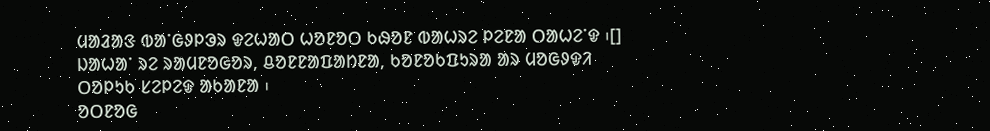ᱢᱟᱲᱟᱝ ᱵᱟᱸᱜᱽᱞᱳᱨ ᱫᱮᱦᱟᱛ ᱦᱚᱱᱚᱛ ᱠᱷᱚᱱ ᱵᱟᱦᱨᱮ ᱞᱮᱱᱟ ᱛᱟᱦᱮᱸᱫ ᱾[] ᱡᱟᱦᱟᱸ ᱨᱮ ᱨᱟᱢᱱᱚᱜᱚᱨ, ᱪᱚᱱᱱᱟᱯᱟᱴᱱᱟ, ᱠᱚᱱᱚᱠᱯᱩᱨᱟ ᱟᱨ ᱢᱚᱜᱽᱫᱤ ᱛᱚᱞᱩᱠ ᱥᱮᱞᱮᱫ ᱟᱠᱟᱱᱟ ᱾
ᱚᱛᱱᱚᱜ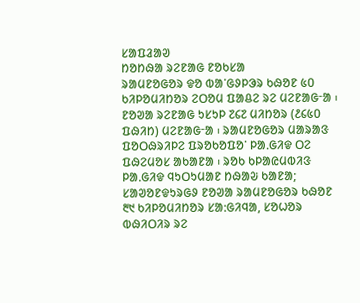ᱥᱟᱯᱲᱟᱣ
ᱴᱚᱴᱷᱟ ᱨᱮᱱᱟᱜ ᱱᱚᱠᱥᱟ
ᱨᱟᱢᱱᱚᱜᱚᱨ ᱫᱚ ᱵᱟᱸᱜᱽᱞᱳᱨ ᱠᱷᱚᱱ ᱕᱐ ᱠᱤᱞᱚᱢᱤᱴᱚᱨ ᱮᱛᱚᱢ ᱯᱟᱪᱮ ᱨᱮ ᱢᱮᱱᱟᱜᱼᱟ ᱾ ᱱᱚᱣᱟ ᱨᱮᱱᱟᱜ ᱩᱥᱩᱞ ᱗᱔᱗ ᱢᱤᱴᱚᱨ (᱒᱔᱕᱐ ᱯᱷᱤᱴ) ᱢᱮᱱᱟᱜᱼᱟ ᱾ ᱨᱟᱢᱱᱚᱜᱚᱨ ᱢᱟᱨᱟᱝ ᱯᱚᱛᱷᱨᱤᱞᱮ ᱯᱨᱚᱠᱚᱯᱚᱸ ᱞᱟᱹᱜᱤᱫ ᱛᱮ ᱯᱷᱮᱢᱚᱥ ᱟᱠᱟᱱᱟ ᱾ ᱨᱚᱠ ᱠᱞᱟᱭᱢᱵᱤᱝ ᱞᱟᱹᱜᱤᱫ ᱧᱩᱛᱩᱢᱟᱱ ᱴᱷᱟᱶ ᱠᱟᱱᱟ; ᱥᱟᱣᱚᱱᱫᱩᱨᱜᱽ ᱱᱚᱣᱟ ᱨᱟᱢᱱᱚᱜᱚᱨ ᱠᱷᱚᱱ ᱓᱑ ᱠᱤᱞᱚᱢᱤᱴᱚᱨ ᱥᱟᱺᱜᱤᱧᱟ, ᱥᱚᱦᱚᱨ ᱵᱷᱤᱛᱤᱨ ᱨᱮ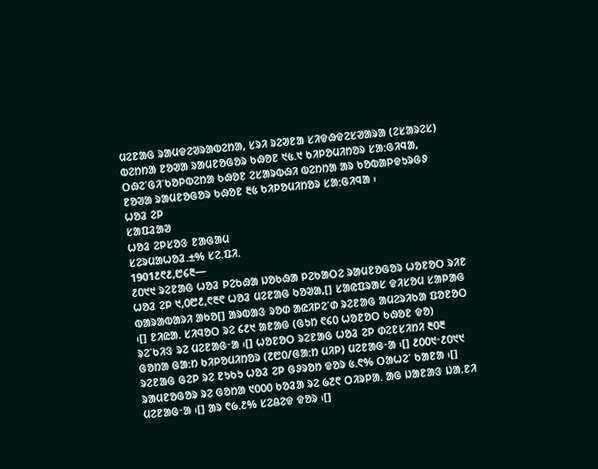ᱢᱮᱱᱟᱜ ᱨᱟᱢᱫᱮᱣᱨᱟᱵᱮᱴᱟ, ᱥᱨᱤ ᱨᱮᱣᱱᱟ ᱥᱤᱫᱷᱫᱮᱥᱣᱟᱨᱟ (ᱮᱥᱟᱨᱮᱥ) ᱵᱮᱴᱴᱟ ᱱᱚᱣᱟ ᱨᱟᱢᱱᱚᱜᱚᱨ ᱠᱷᱚᱱ ᱑᱕.᱑ ᱠᱤᱞᱚᱢᱤᱴᱚᱨ ᱥᱟᱺᱜᱤᱧᱟ, ᱛᱷᱮᱸᱜᱤᱸᱠᱚᱞᱵᱮᱴᱟ ᱠᱷᱚᱱ ᱮᱥᱟᱨᱵᱷᱤ ᱵᱮᱴᱴᱟ ᱟᱨ ᱠᱚᱵᱟᱞᱫᱩᱨᱜᱽ ᱱᱚᱣᱟ ᱨᱟᱢᱱᱚᱜᱚᱨ ᱠᱷᱚᱱ ᱓᱕ ᱠᱤᱞᱚᱢᱤᱴᱚᱨ ᱥᱟᱺᱜᱤᱧᱟ ᱾
ᱦᱚᱲ ᱮᱞ
ᱥᱟᱯᱲᱟᱣ
ᱦᱚᱲ ᱮᱞᱥᱚᱝ ᱱᱟᱜᱟᱢ
ᱥᱮᱨᱢᱟᱦᱚᱲ.±% ᱥᱮ.ᱯᱤ.
1901᱒᱖᱒,᱘᱔᱓—
᱒᱐᱑᱑ ᱨᱮᱱᱟᱜ ᱦᱚᱲ ᱞᱮᱠᱷᱟ ᱡᱚᱠᱷᱟ ᱞᱮᱠᱟᱛᱮ ᱨᱟᱢᱱᱚᱜᱚᱨ ᱦᱚᱱᱚᱛ ᱨᱤᱱ ᱦᱚᱲ ᱮᱞ ᱑,᱐᱘᱒,᱖᱓᱖ ᱦᱚᱲ ᱢᱮᱱᱟᱜ ᱠᱚᱣᱟ,[] ᱥᱟᱭᱯᱨᱟᱥ ᱫᱤᱥᱚᱢ ᱥᱟᱞᱟᱜ ᱵᱟᱨᱟᱵᱟᱨᱤ ᱟᱠᱚ[] ᱟᱨᱵᱟᱝ ᱨᱚᱰ ᱟᱭᱤᱞᱮᱸᱰ ᱨᱮᱱᱟᱜ ᱟᱢᱮᱨᱤᱠᱟ ᱯᱚᱱᱚᱛ ᱾[] ᱱᱤᱭᱟᱹ ᱥᱤᱧᱚᱛ ᱨᱮ ᱔᱒᱑ ᱟᱱᱟᱜ (ᱜᱩᱴ ᱖᱔᱐ ᱦᱚᱱᱚᱛ ᱠᱷᱚᱱ ᱫᱚ) ᱨᱮᱸᱠᱤᱝ ᱨᱮ ᱢᱮᱱᱟᱜᱼᱟ ᱾[] ᱦᱚᱱᱚᱛ ᱨᱮᱱᱟᱜ ᱦᱚᱲ ᱮᱞ ᱰᱮᱱᱥᱤᱴᱤ ᱓᱐᱓ ᱜᱚᱴᱟ ᱜᱟᱺᱴ ᱠᱤᱞᱚᱢᱤᱴᱚᱨ (᱗᱘᱐/ᱜᱟᱺᱴ ᱢᱤᱞ) ᱢᱮᱱᱟᱜᱼᱟ ᱾[] ᱒᱐᱐᱑ᱼ᱒᱐᱑᱑ ᱨᱮᱱᱟᱜ ᱜᱮᱞ ᱨᱮ ᱱᱩᱠᱩ ᱦᱚᱲ ᱮᱞ ᱜᱽᱨᱚᱴ ᱫᱚᱨ ᱕.᱖% ᱛᱟᱦᱮᱸ ᱠᱟᱱᱟ ᱾[] ᱨᱟᱢᱱᱚᱜᱚᱨ ᱨᱮ ᱜᱚᱴᱟ ᱑᱐᱐᱐ ᱠᱚᱲᱟ ᱨᱮ ᱙᱗᱖ ᱛᱤᱨᱞᱟᱹ ᱟᱜ ᱡᱟᱱᱟᱝ ᱡᱟᱹᱱᱤ ᱢᱮᱱᱟᱜᱼᱟ ᱾[] ᱟᱨ ᱖᱙.᱒% ᱥᱮᱪᱮᱫ ᱫᱚᱨ ᱾[]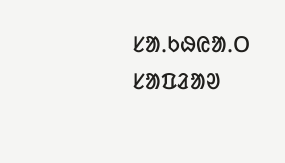ᱥᱟᱹᱠᱷᱭᱟᱹᱛ
ᱥᱟᱯᱲᱟᱣ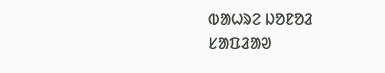ᱵᱟᱦᱨᱮ ᱡᱚᱱᱚᱲ
ᱥᱟᱯᱲᱟᱣ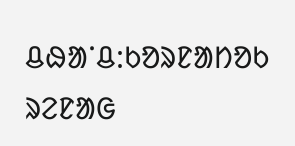ᱪᱷᱟᱸᱪ:ᱠᱚᱨᱱᱟᱴᱚᱠ ᱨᱮᱱᱟᱜ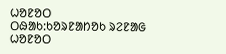ᱦᱚᱱᱚᱛ ᱛᱷᱟᱠ:ᱠᱚᱨᱱᱟᱴᱚᱠ ᱨᱮᱱᱟᱜ ᱦᱚᱱᱚᱛ